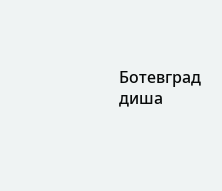Ботевград диша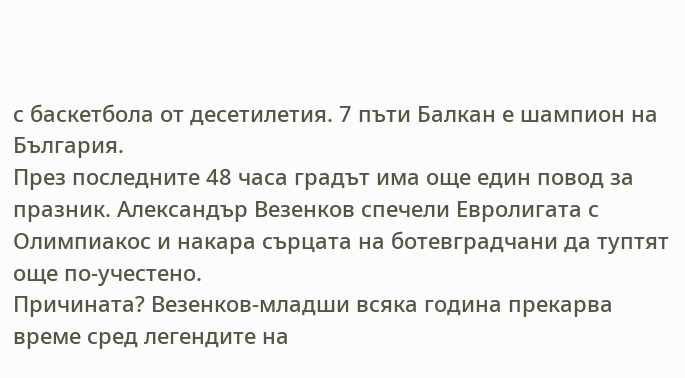с баскетбола от десетилетия. 7 пъти Балкан е шампион на България.
През последните 48 часа градът има още един повод за празник. Александър Везенков спечели Евролигата с Олимпиакос и накара сърцата на ботевградчани да туптят още по-учестено.
Причината? Везенков-младши всяка година прекарва време сред легендите на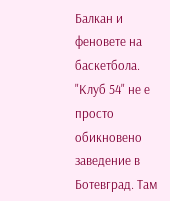Балкан и феновете на баскетбола.
"Клуб 54" не е просто обикновено заведение в Ботевград. Там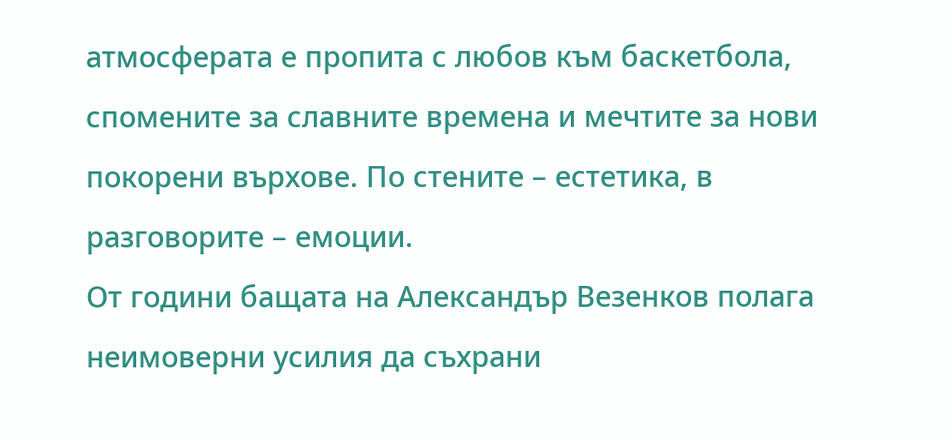атмосферата е пропита с любов към баскетбола, спомените за славните времена и мечтите за нови покорени върхове. По стените – естетика, в разговорите – емоции.
От години бащата на Александър Везенков полага неимоверни усилия да съхрани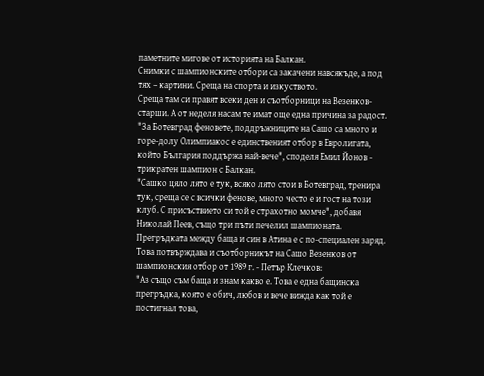паметните мигове от историята на Балкан.
Снимки с шампионските отбори са закачени навсякъде, а под тях – картини. Среща на спорта и изкуството.
Среща там си правят всеки ден и съотборници на Везенков-старши. А от неделя насам те имат още една причина за радост.
"За Ботевград феновете, поддръжниците на Сашо са много и горе-долу Олимпиакос е единственият отбор в Евролигата, който България поддържа най-вече", споделя Емил Йонов - трикратен шампион с Балкан.
"Сашко цяло лято е тук, всяко лято стои в Ботевград, тренира тук, среща се с всички фенове, много често е и гост на този клуб. С присъствието си той е страхотно момче", добавя Николай Пеев, също три пъти печелил шампионата.
Прегръдката между баща и син в Атина е с по-специален заряд. Това потвърждава и съотборникът на Сашо Везенков от шампионския отбор от 1989 г. - Петър Клечков:
"Аз също съм баща и знам какво е. Това е една бащинска прегръдка, която е обич, любов и вече вижда как той е постигнал това,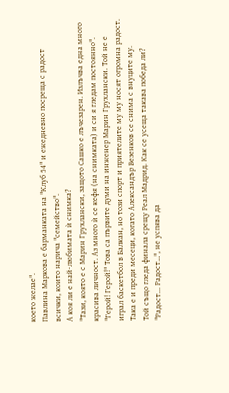което желае".
Павлина Маркова е барманката на "Клуб 54" и ежедневно посреща с радост всички, които нарича "семейство".
А коя ли е най-любимата ѝ снимка?
"Тази, която е с Марин Грухлански, защото Сашко е лъчезарен. Излъчва една много красива личност. Аз много ѝ се кефя (на снимката) и си я гледам постоянно".
"Герой! Герой!" Това са първите думи на инженер Марин Грухлански. Той не е играл баскетбол в Балкан, но този спорт и приятелите му му носят огромна радост. Така е и преди месеци, когато Александър Везенков се снима с внуците му.
Той също гледа финала срещу Реал Мадрид. Как се усеща такава победа ли?
"Радост... Радост…", не успява да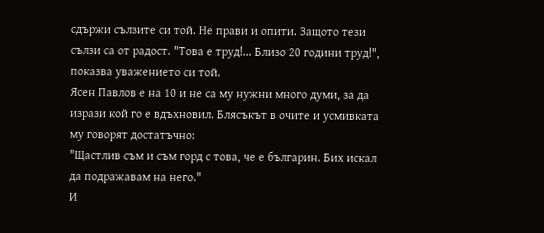сдържи сълзите си той. Не прави и опити. Защото тези сълзи са от радост. "Това е труд!... Близо 20 години труд!", показва уважението си той.
Ясен Павлов е на 10 и не са му нужни много думи, за да изрази кой го е вдъхновил. Блясъкът в очите и усмивката му говорят достатъчно:
"Щастлив съм и съм горд с това, че е българин. Бих искал да подражавам на него."
И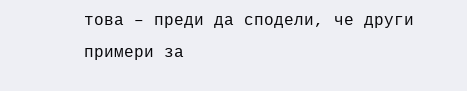това – преди да сподели, че други примери за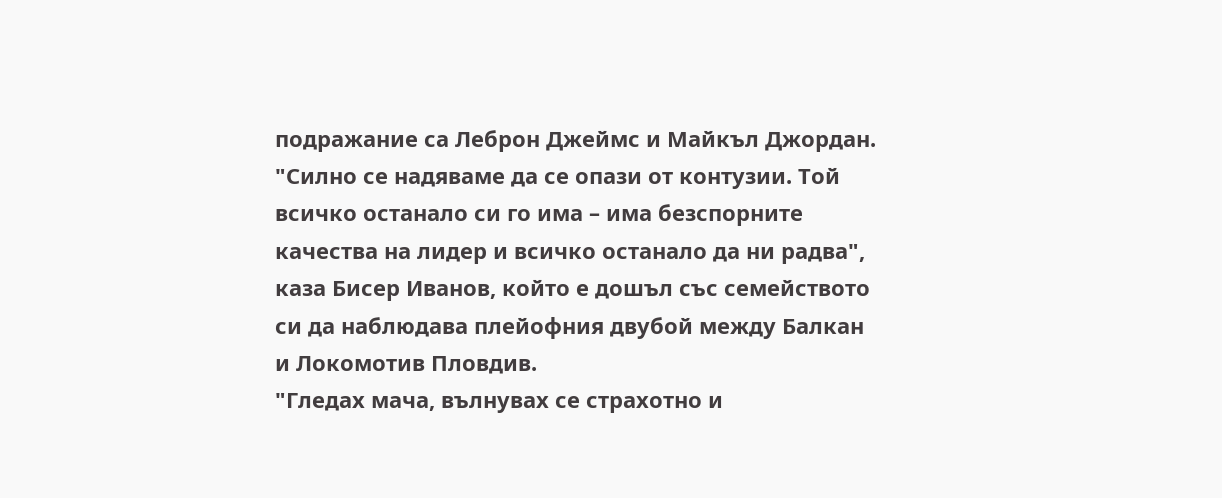подражание са Леброн Джеймс и Майкъл Джордан.
"Силно се надяваме да се опази от контузии. Той всичко останало си го има – има безспорните качества на лидер и всичко останало да ни радва", каза Бисер Иванов, който е дошъл със семейството си да наблюдава плейофния двубой между Балкан и Локомотив Пловдив.
"Гледах мача, вълнувах се страхотно и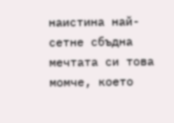наистина най-сетне сбъдна мечтата си това момче, което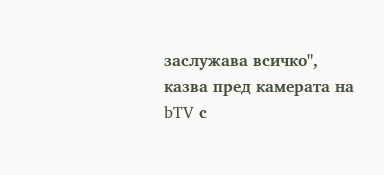заслужава всичко", казва пред камерата на bTV с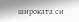широката си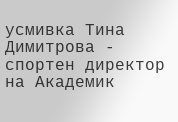усмивка Тина Димитрова - спортен директор на Академик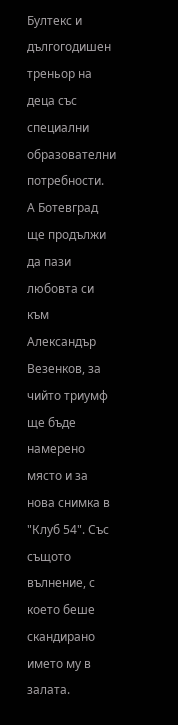Бултекс и дългогодишен треньор на деца със специални образователни потребности.
А Ботевград ще продължи да пази любовта си към Александър Везенков, за чийто триумф ще бъде намерено място и за нова снимка в "Клуб 54". Със същото вълнение, с което беше скандирано името му в залата.